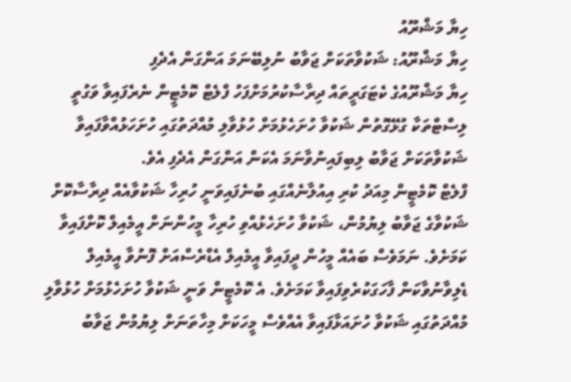ހިޔާ މަޝްރޫއު
ހިޔާ މަޝްރޫއު: ޝަކުވާތަކަށް ޖަވާބު ނުލިބޭނަމަ އަންގަން އެދެފި
ހިޔާ މަޝްރޫއުގެ ކެޓަގަރީތައް ދިރާސާކުރުމަށްފަހު ފްލެޓް ކޮމެޓީން ނެރެފައިވާ ވަގުތީ ލިސްޓްތަކާ ގުޅޭގޮތުން ޝަކުވާ ހުށަހެޅުމަށް ހުޅުވާލި މުއްދަތުގައި ހުށަހަޅުއްވާފައިވާ ޝަކުވާތަކަށް ޖަވާބު ލިބިފައިނުވާނަމަ އެކަން އަންގަން އެދެފި އެވެ.
ފްލެޓް ކޮމެޓީން މިއަދު ކުރި އިއުލާނެއްގައި ބުނެފައިވަނީ ހުރިހާ ޝަކުވާއެއް ދިރާސާކޮށް ޝަކުވާގެ ޖަވާބު ލިޔުމުން، ޝަކުވާ ހުށަހެޅުއްވި ހުރިހާ މީހުންނަށް އީމެއިލް ކޮށްފައިވާ ކަމަށެވެ. ނަމަވެސް ބައެއް މީހުން ދީފައިވާ އީމެއިލް އެޑްރެސްއަށް ފޮނުވާ އީމެއިލް ޑެލިވާނުވާކަން ފާހަގަކުރެވިފައިވާ ކަމަށެވެ. އެ ކޮމެޓީން ވަނީ ޝަކުވާ ހުށަހެޅުމަށް ހުޅުވާލި މުއްދަތުގައި ޝަކުވާ ހުށައަޅާފައިވާ އެއްވެސް މީހަކަށް މިހާތަނަށް ލިޔުމުން ޖަވާބު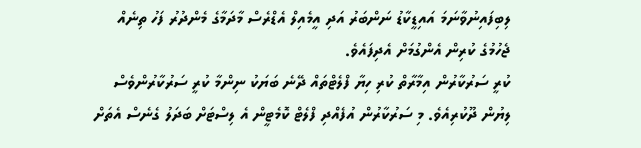ލިބިފައިނުވާނަމަ އައިޑީކާޑު ނަންބަރު އަދި އީމެއިލް އެޑްރެސް މާދަމާގެ މެންދުރު ފަހު ތިނެއް ޖެހުމުގެ ކުރިން އެންގުމަށް އެދިފައެވެ.
ކުރީ ސަރުކާރުން އިމާރާތް ކުރި ހިޔާ ފްލެޓްތައް ދޭނެ ބަޔަކު ނިންމާ ކުރީ ސަރުކާރުންވެސް ލިޔުން ދޫކުރިއެވެ. މި ސަރުކާރުން އުފެއްދި ފްލެޓް ކޮމެޓީން އެ ލިސްޓަށް ބަދަލު ގެނެސް އެތަށް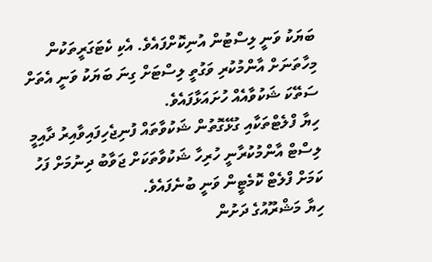ބަޔަކު ވަނީ ލިސްޓުން އުނިކޮށްފައެވެ. އެކި ކެޓަގަރީތަކުން މިހާތަނަށް އާންމުކުރި ވަގުތީ ލިސްޓަށް ގިނަ ބަޔަކު ވަނީ އެތަށް ސަތޭކަ ޝަކުވާއެއް ހުށައަޅާފައެވެ.
ހިޔާ ފްލެޓްތަކާއި ގުޅޭގޮތުން ޝަކުވާތައް ފުނިޖެހިފައިވާއިރު ދާއިމީ ލިސްޓް އާންމުކުރާނީ ހުރިހާ ޝަކުވާތަކަށް ޖަވާބު ދިނުމަށް ފަހު ކަމަށް ފްލެޓް ކޮމެޓީން ވަނީ ބުނެފައެވެ.
ހިޔާ މަޝްރޫއުގެ ދަށުން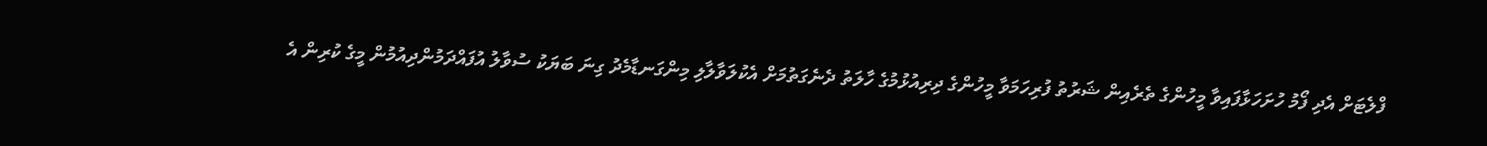ފްލެޓަށް އެދި ފޯމު ހުށަހަޅާފައިވާ މީހުންގެ ތެރެއިން ޝަރުތު ފުރިހަމަވާ މީހުންގެ ދިރިއުޅުމުގެ ހާލަތު ދެނެގަތުމަށް އެކުލަވާލާލި މިންގަނޑާމެދު ގިނަ ބަޔަކު ސުވާލު އުފައްދަމުންދިއުމުން މީގެ ކުރިން އެ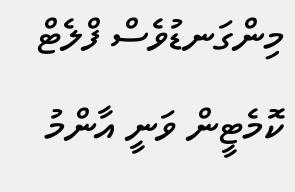މިންގަނޑުވެސް ފްލެޓް ކޮމެޓީން ވަނީ އާންމު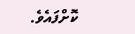ކޮށްފައެވެ.